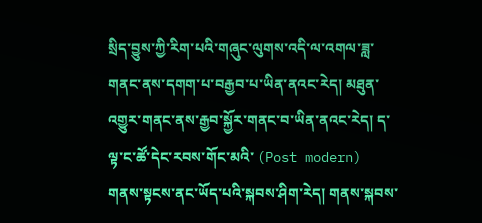སྲིད་བྱུས་ཀྱི་རིག་པའི་གཞུང་ལུགས་འདི་ལ་འགལ་ཟླ་གནང་ནས་དགག་པ་བརྒྱབ་པ་ཡིན་ནའང་རེད། མཐུན་འགྱུར་གནང་ནས་རྒྱབ་སྐྱོར་གནང་བ་ཡིན་ནའང་རེད། ད་ལྟ་ང་ཚོ་དེང་རབས་གོང་མའི་ (Post modern) གནས་སྟངས་ནང་ཡོད་པའི་སྐབས་ཤིག་རེད། གནས་སྐབས་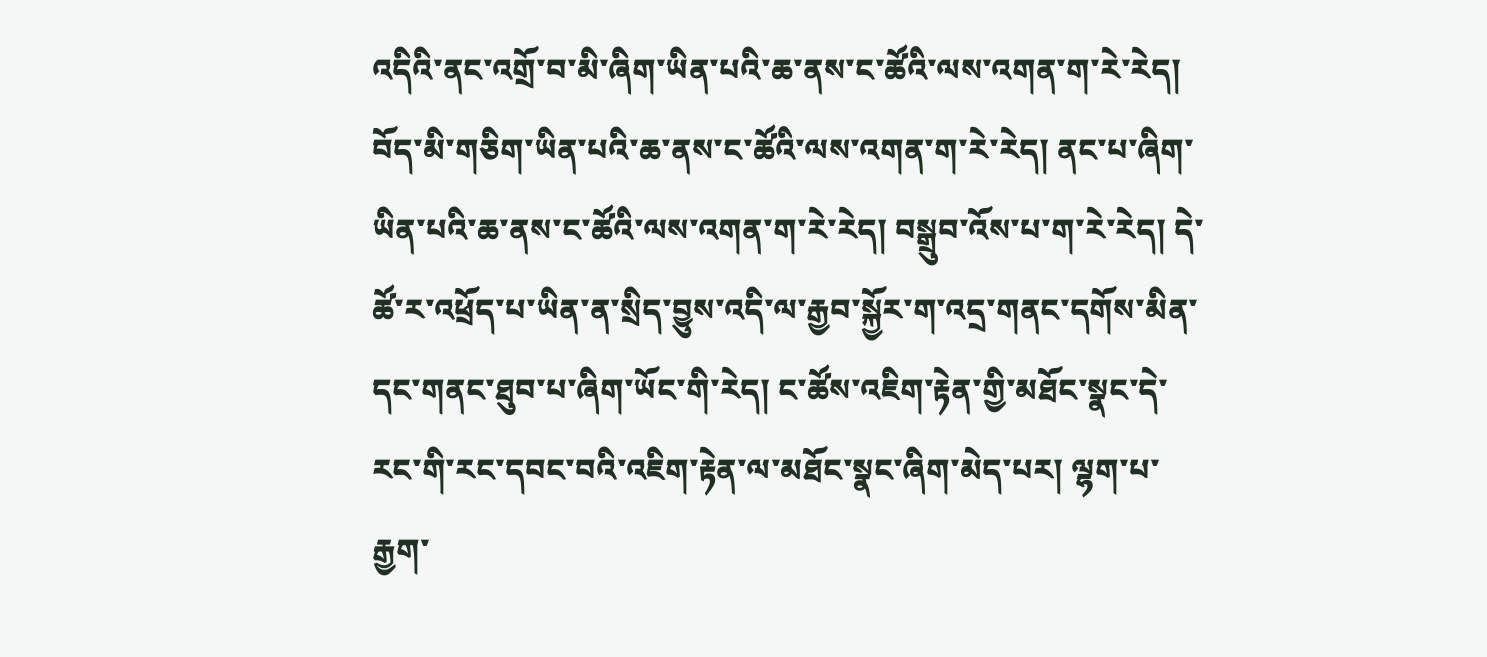འདིའི་ནང་འགྲོ་བ་མི་ཞིག་ཡིན་པའི་ཆ་ནས་ང་ཚོའི་ལས་འགན་ག་རེ་རེད། བོད་མི་གཅིག་ཡིན་པའི་ཆ་ནས་ང་ཚོའི་ལས་འགན་ག་རེ་རེད། ནང་པ་ཞིག་ཡིན་པའི་ཆ་ནས་ང་ཚོའི་ལས་འགན་ག་རེ་རེད། བསྒྲུབ་འོས་པ་ག་རེ་རེད། དེ་ཚོ་ར་འཕྲོད་པ་ཡིན་ན་སྲིད་བྱུས་འདི་ལ་རྒྱབ་སྐྱོར་ག་འདྲ་གནང་དགོས་མིན་དང་གནང་ཐུབ་པ་ཞིག་ཡོང་གི་རེད། ང་ཚོས་འཇིག་རྟེན་གྱི་མཐོང་སྣང་དེ་རང་གི་རང་དབང་བའི་འཇིག་རྟེན་ལ་མཐོང་སྣང་ཞིག་མེད་པར། ལྷག་པ་རྒྱག་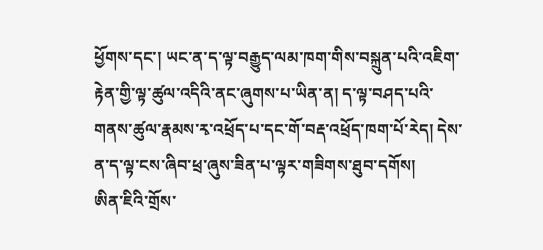ཕྱོགས་དང་། ཡང་ན་ད་ལྟ་བརྒྱུད་ལམ་ཁག་གིས་བསྐྲུན་པའི་འཇིག་རྟེན་གྱི་ལྟ་ཚུལ་འདིའི་ནང་ཞུགས་པ་ཡིན་ན། ད་ལྟ་བཤད་པའི་གནས་ཚུལ་རྣམས་རྭ་འཕྲོད་པ་དང་གོ་བརྡ་འཕྲོད་ཁག་པོ་རེད། དེས་ན་ད་ལྟ་ངས་ཞིབ་ཕྲ་ཞུས་ཟིན་པ་ལྟར་གཟིགས་ཐུབ་དགོས།
ཨིན་ཇིའི་གྲོས་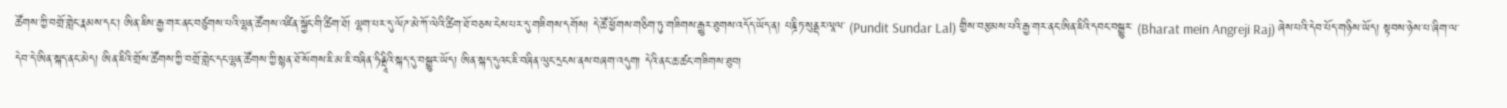ཚོགས་ཀྱི་བགྲོ་གླེང་རྣམས་དང་། ཨིན་ཇིས་རྒྱ་གར་ནང་བཙུགས་པའི་ལྷན་ཚོགས་འཛིན་སྐྱོང་གི་ཚིག་ཐོ། ལྷག་པར་དུ་ལོཌ་མེ་ཀོ་ལེའི་ཚིག་ཐོ་བཅས་ངེས་པར་དུ་གཟིགས་དགོས། དེ་ཚོ་ཕྱོགས་གཅིག་ཏུ་གཟིགས་རྒྱུར་ཐུགས་འདོད་ཡོད་ན། པཎྜིཏ་སུནྡར་ལཱལ་ (Pundit Sundar Lal) གྱིས་བརྩམས་པའི་རྒྱ་གར་ནང་ཨིན་ཇིའི་དབང་བསྒྱུར་ (Bharat mein Angreji Raj) ཞེས་པའི་དེབ་པོད་གཉིས་ཡོད། སྟབས་ཉེས་པ་ཞིག་ལ་དེབ་དེ་ཨིན་སྐད་ནང་མེད། ཨིན་ཇིའི་གྲོས་ཚོགས་ཀྱི་བགྲོ་གླེང་དང་ལྷན་ཚོགས་ཀྱི་སྙན་ཐོ་སོགས་ཇི་མ་ཇི་བཞིན་ཧིནྡཱིའི་སྐད་དུ་བསྒྱུར་ཡོད། ཨིན་སྐད་དུའང་ཇི་བཞིན་ལུང་དྲངས་ནས་བཞག་འདུག། དེའི་ནང་ཆ་ཚང་གཟིགས་ཐུབ།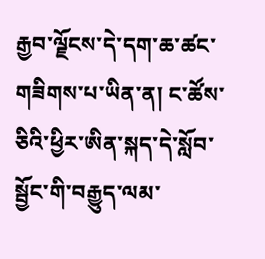རྒྱབ་ལྗོངས་དེ་དག་ཆ་ཚང་གཟིགས་པ་ཡིན་ན། ང་ཚོས་ཅིའི་ཕྱིར་ཨིན་སྐད་དེ་སློབ་སྦྱོང་གི་བརྒྱུད་ལམ་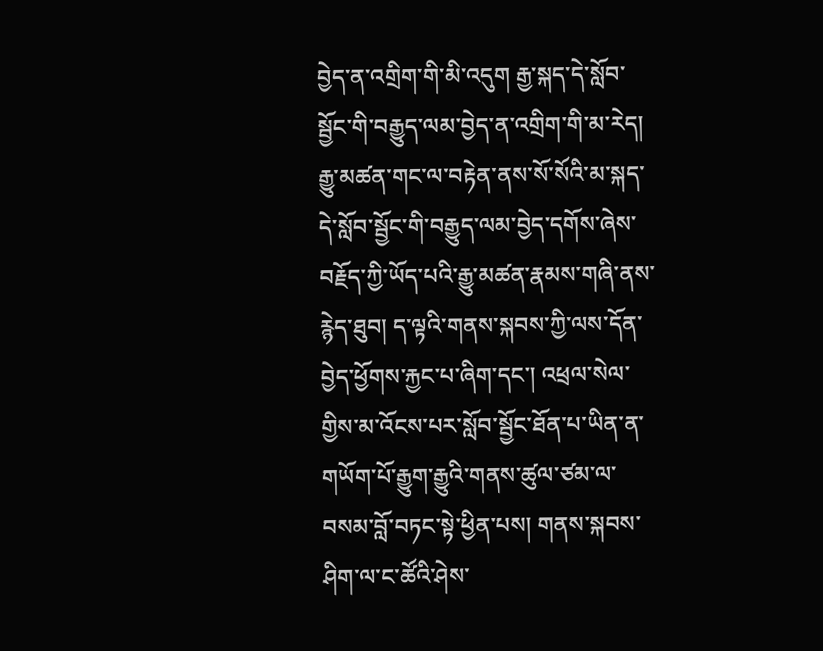བྱེད་ན་འགྲིག་གི་མི་འདུག རྒྱ་སྐད་དེ་སློབ་སྦྱོང་གི་བརྒྱུད་ལམ་བྱེད་ན་འགྲིག་གི་མ་རེད། རྒྱུ་མཚན་གང་ལ་བརྟེན་ནས་སོ་སོའི་མ་སྐད་དེ་སློབ་སྦྱོང་གི་བརྒྱུད་ལམ་བྱེད་དགོས་ཞེས་བརྗོད་ཀྱི་ཡོད་པའི་རྒྱུ་མཚན་རྣམས་གཞི་ནས་རྙེད་ཐུབ། ད་ལྟའི་གནས་སྐབས་ཀྱི་ལས་དོན་བྱེད་ཕྱོགས་རྐྱང་པ་ཞིག་དང་། འཕྲལ་སེལ་གྱིས་མ་འོངས་པར་སློབ་སྦྱོང་ཐོན་པ་ཡིན་ན་གཡོག་པོ་རྒྱུག་རྒྱུའི་གནས་ཚུལ་ཙམ་ལ་བསམ་བློ་བཏང་སྟེ་ཕྱིན་པས། གནས་སྐབས་ཤིག་ལ་ང་ཚོའི་ཤེས་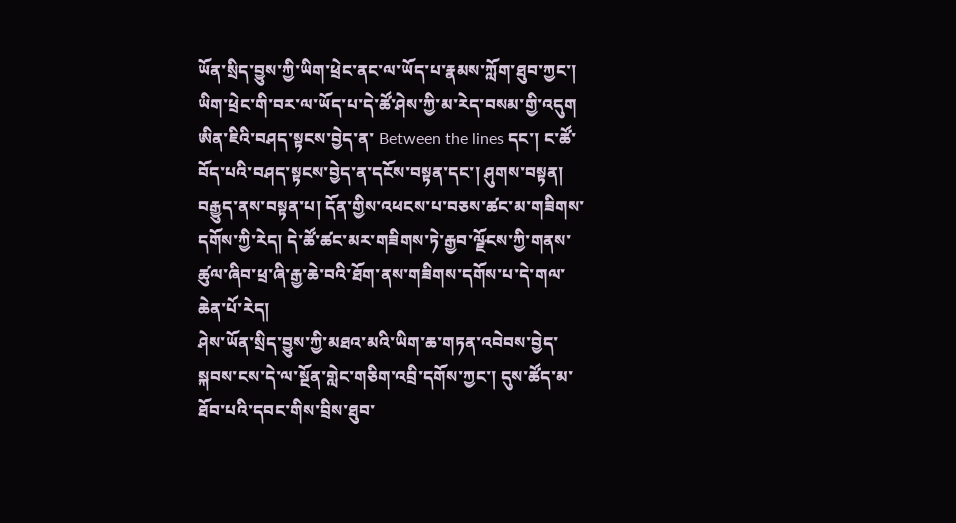ཡོན་སྲིད་བྱུས་ཀྱི་ཡིག་ཕྲེང་ནང་ལ་ཡོད་པ་རྣམས་ཀློག་ཐུབ་ཀྱང་། ཡིག་ཕྲེང་གི་བར་ལ་ཡོད་པ་དེ་ཚོ་ཤེས་ཀྱི་མ་རེད་བསམ་གྱི་འདུག ཨིན་ཇིའི་བཤད་སྟངས་བྱེད་ན་ Between the lines དང་། ང་ཚོ་བོད་པའི་བཤད་སྟངས་བྱེད་ན་དངོས་བསྟན་དང་། ཤུགས་བསྟན། བརྒྱུད་ནས་བསྟན་པ། དོན་གྱིས་འཕངས་པ་བཅས་ཚང་མ་གཟིགས་དགོས་ཀྱི་རེད། དེ་ཚོ་ཚང་མར་གཟིགས་ཏེ་རྒྱབ་ལྫོངས་ཀྱི་གནས་ཚུལ་ཞིབ་ཕྲ་ཞི་རྒྱ་ཆེ་བའི་ཐོག་ནས་གཟིགས་དགོས་པ་དེ་གལ་ཆེན་པོ་རེད།
ཤེས་ཡོན་སྲིད་བྱུས་ཀྱི་མཐའ་མའི་ཡིག་ཆ་གཏན་འབེབས་བྱེད་སྐབས་ངས་དེ་ལ་སྔོན་གླེང་གཅིག་འབྲི་དགོས་ཀྱང་། དུས་ཚོད་མ་ཐོབ་པའི་དབང་གིས་བྲིས་ཐུབ་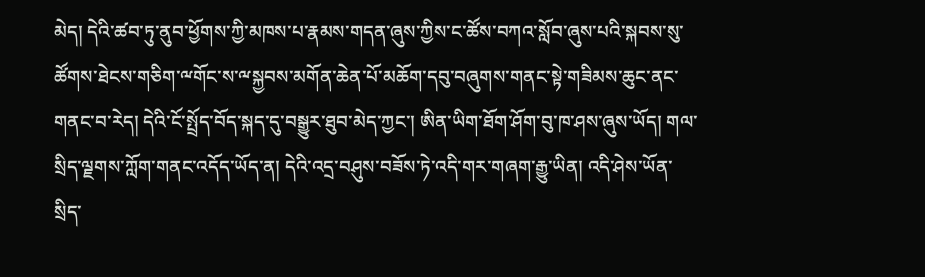མེད། དེའི་ཚབ་ཏུ་ནུབ་ཕྱོགས་ཀྱི་མཁས་པ་རྣམས་གདན་ཞུས་ཀྱིས་ང་ཚོས་བཀའ་སློབ་ཞུས་པའི་སྐབས་སུ་ཚོགས་ཐེངས་གཅིག་ྋགོང་ས་ྋསྐྱབས་མགོན་ཆེན་པོ་མཆོག་དབུ་བཞུགས་གནང་སྟེ་གཟིམས་ཆུང་ནང་གནང་བ་རེད། དེའི་ངོ་སྤྲོད་བོད་སྐད་དུ་བསྒྱུར་ཐུབ་མེད་ཀྱང་། ཨིན་ཡིག་ཐོག་ཤོག་བུ་ཁ་ཤས་ཞུས་ཡོད། གལ་སྲིད་ལྗགས་ཀློག་གནང་འདོད་ཡོད་ན། དེའི་འདྲ་བཤུས་བཟོས་ཏེ་འདི་གར་གཞག་རྒྱུ་ཡིན། འདི་ཤེས་ཡོན་སྲིད་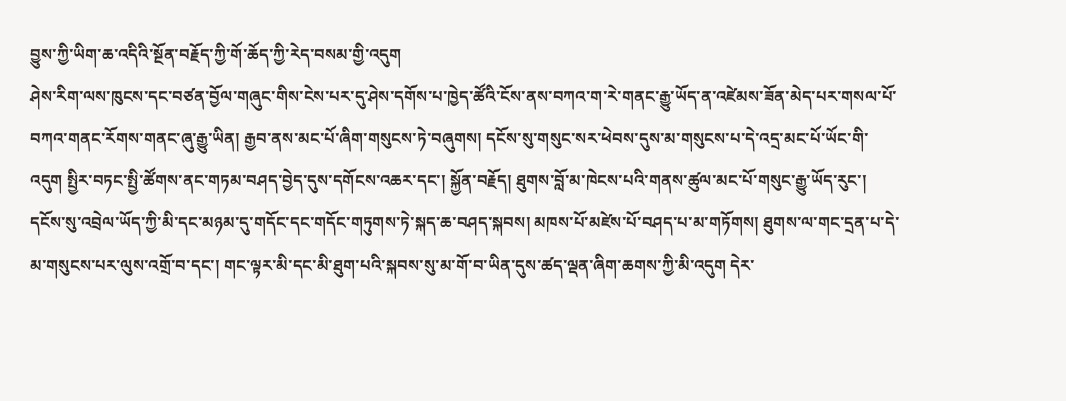བྱུས་ཀྱི་ཡིག་ཆ་འདིའི་སྔོན་བརྗོད་ཀྱི་གོ་ཆོད་ཀྱི་རེད་བསམ་གྱི་འདུག
ཤེས་རིག་ལས་ཁུངས་དང་བཙན་བྱོལ་གཞུང་གིས་ངེས་པར་དུ་ཤེས་དགོས་པ་ཁྱེད་ཚོའི་ངོས་ནས་བཀའ་ག་རེ་གནང་རྒྱུ་ཡོད་ན་འཛེམས་ཟོན་མེད་པར་གསལ་པོ་བཀའ་གནང་རོགས་གནང་ཞུ་རྒྱུ་ཡིན། རྒྱབ་ནས་མང་པོ་ཞིག་གསུངས་ཏེ་བཞུགས། དངོས་སུ་གསུང་སར་ཕེབས་དུས་མ་གསུངས་པ་དེ་འདྲ་མང་པོ་ཡོང་གི་འདུག སྤྱིར་བཏང་སྤྱི་ཚོགས་ནང་གཏམ་བཤད་བྱེད་དུས་དགོངས་འཆར་དང་། སྐྱོན་བརྗོད། ཐུགས་བློ་མ་ཁེངས་པའི་གནས་ཚུལ་མང་པོ་གསུང་རྒྱུ་ཡོད་རུང་། དངོས་སུ་འབྲེལ་ཡོད་ཀྱི་མི་དང་མཉམ་དུ་གདོང་དང་གདོང་གཏུགས་ཏེ་སྐད་ཆ་བཤད་སྐབས། མཁས་པོ་མཛེས་པོ་བཤད་པ་མ་གཏོགས། ཐུགས་ལ་གང་དྲན་པ་དེ་མ་གསུངས་པར་ལུས་འགྲོ་བ་དང་། གང་ལྟར་མི་དང་མི་ཐུག་པའི་སྐབས་སུ་མ་གོ་བ་ཡིན་དུས་ཚད་ལྡན་ཞིག་ཆགས་ཀྱི་མི་འདུག དེར་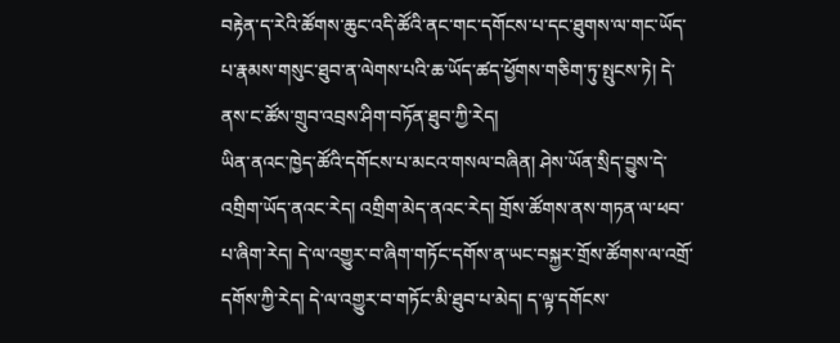བརྟེན་ད་རེའི་ཚོགས་ཆུང་འདི་ཚོའི་ནང་གང་དགོངས་པ་དང་ཐུགས་ལ་གང་ཡོད་པ་རྣམས་གསུང་ཐུབ་ན་ལེགས་པའི་ཆ་ཡོད་ཚད་ཕྱོགས་གཅིག་ཏུ་སྤུངས་ཏེ། དེ་ནས་ང་ཚོས་གྲུབ་འབྲས་ཤིག་བཏོན་ཐུབ་ཀྱི་རེད།
ཡིན་ནའང་ཁྱེད་ཚོའི་དགོངས་པ་མངའ་གསལ་བཞིན། ཤེས་ཡོན་སྲིད་བྱུས་དེ་འགྲིག་ཡོད་ནའང་རེད། འགྲིག་མེད་ནའང་རེད། གྲོས་ཚོགས་ནས་གཏན་ལ་ཕབ་པ་ཞིག་རེད། དེ་ལ་འགྱུར་བ་ཞིག་གཏོང་དགོས་ན་ཡང་བསྐྱར་གྲོས་ཚོགས་ལ་འགྲོ་དགོས་ཀྱི་རེད། དེ་ལ་འགྱུར་བ་གཏོང་མི་ཐུབ་པ་མེད། ད་ལྟ་དགོངས་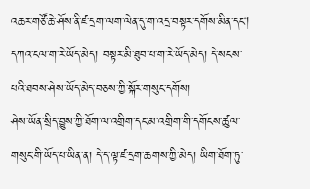འཆར་གཙོ་ཆེ་ཤོས་ནི་ཛ་དྲག་ལག་ལེན་དུ་ག་འདྲ་བསྟར་དགོས་མིན་དང། དཀའ་ངལ་ག་རེ་ཡོད་མེད། བསྟར་མི་ཐུབ་པ་ག་རེ་ཡོད་མེད། དེ་སངས་པའི་ཐབས་ཤེས་ཡོད་མེད་བཅས་ཀྱི་སྐོར་གསུང་དགོས།
ཤེས་ཡོན་སྲིད་བྱུས་ཀྱི་ཐོག་ལ་འགྲིག་དང་མ་འགྲིག་གི་དགོངས་ཚུལ་གསུང་གི་ཡོད་པ་ཡིན་ན། དེ་ད་ལྟ་ཛ་དྲག་ཆགས་ཀྱི་མེད། ཡིག་ཐོག་ཏུ་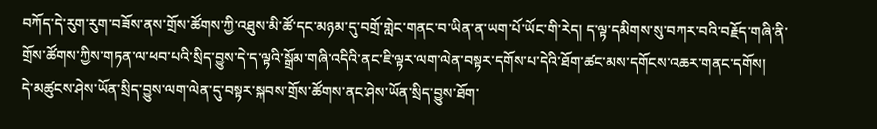བཀོད་དེ་རུག་རུག་བཟོས་ནས་གྲོས་ཚོགས་ཀྱི་འཐུས་མི་ཚོ་དང་མཉམ་དུ་བགྲོ་གླེང་གནང་བ་ཡིན་ན་ཡག་པོ་ཡོང་གི་རེད། ད་ལྟ་དམིགས་སུ་བཀར་བའི་བརྗོད་གཞི་ནི་གྲོས་ཚོགས་ཀྱིས་གཏན་ལ་ཕབ་པའི་སྲིད་བྱུས་དེ་ད་ལྟའི་སྒྲོམ་གཞི་འདིའི་ནང་ཇི་ལྟར་ལག་ལེན་བསྟར་དགོས་པ་དེའི་ཐོག་ཚང་མས་དགོངས་འཆར་གནང་དགོས།
དེ་མཚུངས་ཤེས་ཡོན་སྲིད་བྱུས་ལག་ལེན་དུ་བསྟར་སྐབས་གྲོས་ཚོགས་ནང་ཤེས་ཡོན་སྲིད་བྱུས་ཐོག་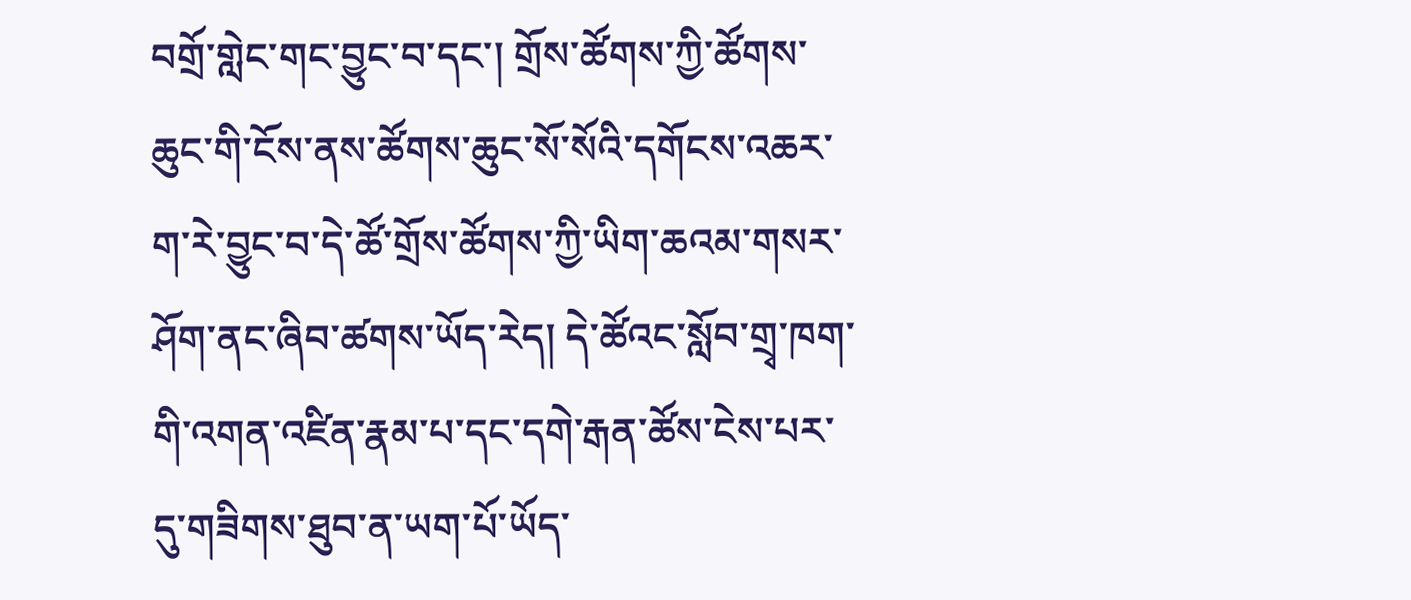བགྲོ་གླེང་གང་བྱུང་བ་དང་། གྲོས་ཚོགས་ཀྱི་ཚོགས་ཆུང་གི་ངོས་ནས་ཚོགས་ཆུང་སོ་སོའི་དགོངས་འཆར་ག་རེ་བྱུང་བ་དེ་ཚོ་གྲོས་ཚོགས་ཀྱི་ཡིག་ཆའམ་གསར་ཤོག་ནང་ཞིབ་ཚགས་ཡོད་རེད། དེ་ཚོའང་སློབ་གྲྭ་ཁག་གི་འགན་འཛིན་རྣམ་པ་དང་དགེ་རྒན་ཚོས་ངེས་པར་དུ་གཟིགས་ཐུབ་ན་ཡག་པོ་ཡོད་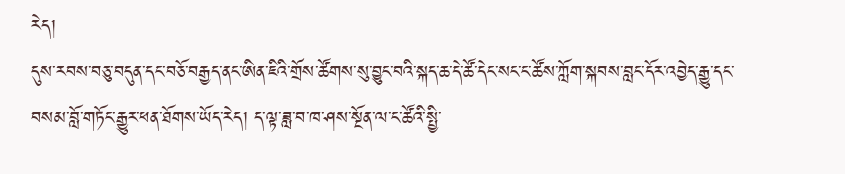རེད།
དུས་རབས་བཅུ་བདུན་དང་བཅོ་བརྒྱད་ནང་ཨིན་ཇིའི་གྲོས་ཚོགས་སུ་བྱུང་བའི་སྐད་ཆ་དེ་ཚོ་དེང་སང་ང་ཚོས་ཀློག་སྐབས་བླང་དོར་འབྱེད་རྒྱུ་དང་བསམ་བློ་གཏོང་རྒྱུར་ཕན་ཐོགས་ཡོད་རེད། ད་ལྟ་ཟླ་བ་ཁ་ཤས་སྔོན་ལ་ང་ཚོའི་སྤྱི་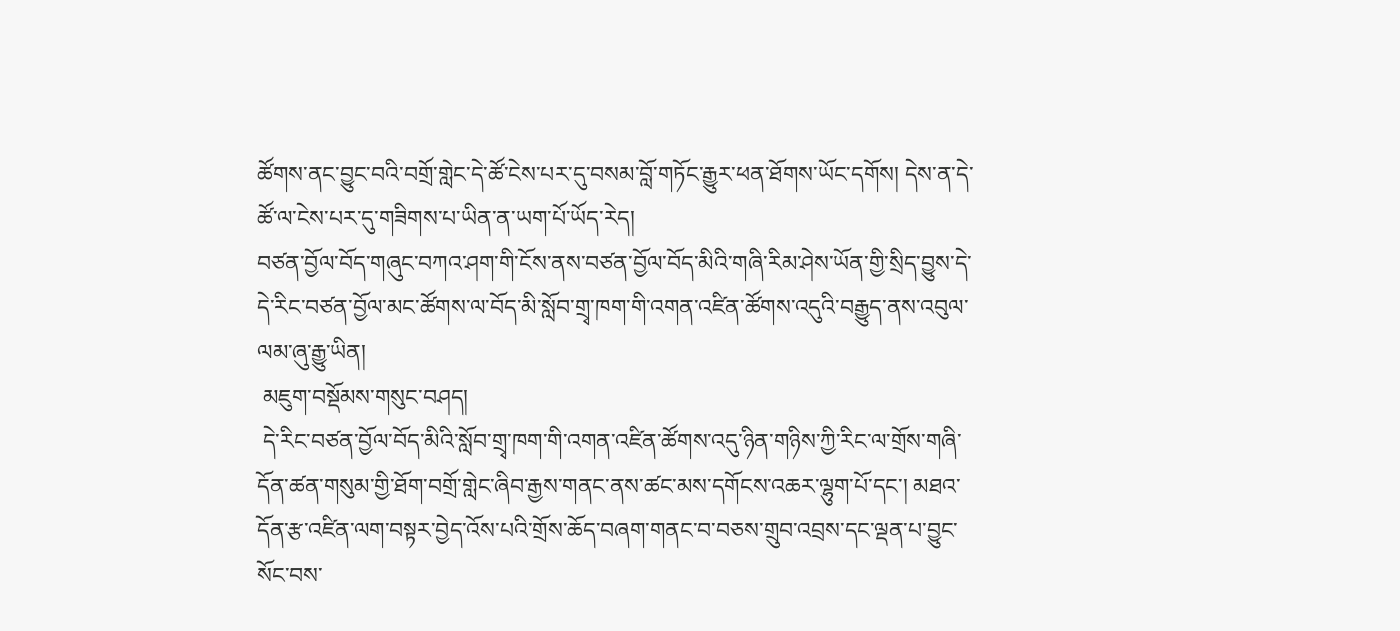ཚོགས་ནང་བྱུང་བའི་བགྲོ་གླེང་དེ་ཚོ་ངེས་པར་དུ་བསམ་བློ་གཏོང་རྒྱུར་ཕན་ཐོགས་ཡོང་དགོས། དེས་ན་དེ་ཚོ་ལ་ངེས་པར་དུ་གཟིགས་པ་ཡིན་ན་ཡག་པོ་ཡོད་རེད།
བཙན་བྱོལ་བོད་གཞུང་བཀའ་ཤག་གི་ངོས་ནས་བཙན་བྱོལ་བོད་མིའི་གཞི་རིམ་ཤེས་ཡོན་གྱི་སྲིད་བྱུས་དེ་དེ་རིང་བཙན་བྱོལ་མང་ཚོགས་ལ་བོད་མི་སློབ་གྲྭ་ཁག་གི་འགན་འཛིན་ཚོགས་འདུའི་བརྒྱུད་ནས་འབུལ་ལམ་ཞུ་རྒྱུ་ཡིན།
 མཇུག་བསྡོམས་གསུང་བཤད།
 དེ་རིང་བཙན་བྱོལ་བོད་མིའི་སློབ་གྲྭ་ཁག་གི་འགན་འཛིན་ཚོགས་འདུ་ཉིན་གཉིས་ཀྱི་རིང་ལ་གྲོས་གཞི་དོན་ཚན་གསུམ་གྱི་ཐོག་བགྲོ་གླེང་ཞིབ་རྒྱས་གནང་ནས་ཚང་མས་དགོངས་འཆར་ལྷུག་པོ་དང་། མཐའ་དོན་རྩ་འཛིན་ལག་བསྟར་བྱེད་འོས་པའི་གྲོས་ཆོད་བཞག་གནང་བ་བཅས་གྲུབ་འབྲས་དང་ལྡན་པ་བྱུང་སོང་བས་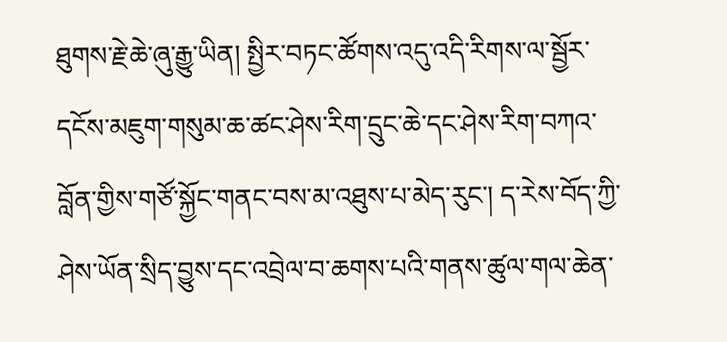ཐུགས་རྗེ་ཆེ་ཞུ་རྒྱུ་ཡིན། སྤྱིར་བཏང་ཚོགས་འདུ་འདི་རིགས་ལ་སྦྱོར་དངོས་མཇུག་གསུམ་ཆ་ཚང་ཤེས་རིག་དྲུང་ཆེ་དང་ཤེས་རིག་བཀའ་བློན་གྱིས་གཙོ་སྐྱོང་གནང་བས་མ་འཐུས་པ་མེད་རུང་། ད་རེས་བོད་ཀྱི་ཤེས་ཡོན་སྲིད་བྱུས་དང་འབྲེལ་བ་ཆགས་པའི་གནས་ཚུལ་གལ་ཆེན་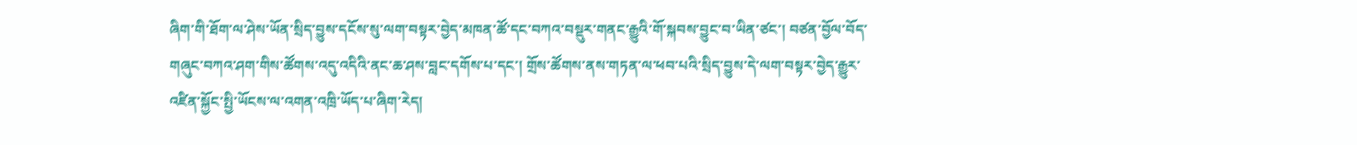ཞིག་གི་ཐོག་ལ་ཤེས་ཡོན་སྲིད་བྱུས་དངོས་སུ་ལག་བསྟར་བྱེད་མཁན་ཚོ་དང་བཀའ་བསྡུར་གནང་རྒྱུའི་གོ་སྐབས་བྱུང་བ་ཡིན་ཙང་། བཙན་བྱོལ་བོད་གཞུང་བཀའ་ཤག་གིས་ཚོགས་འདུ་འདིའི་ནང་ཆ་ཤས་བླང་དགོས་པ་དང་། གྲོས་ཚོགས་ནས་གཏན་ལ་ཕབ་པའི་སྲིད་བྱུས་དེ་ལག་བསྟར་བྱེད་རྒྱུར་འཛིན་སྐྱོང་སྤྱི་ཡོངས་ལ་འགན་འཁྲི་ཡོད་པ་ཞིག་རེད།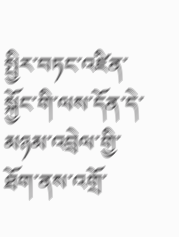སྤྱིར་བཏང་འཛིན་སྐྱོང་གི་ལས་དོན་དེ་མཉམ་འབྲེལ་གྱི་ཐོག་ནས་འགྲོ་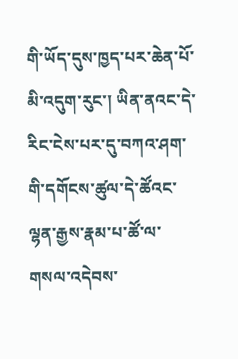གི་ཡོད་དུས་ཁྱད་པར་ཆེན་པོ་མི་འདུག་རུང་། ཡིན་ནའང་དེ་རིང་ངེས་པར་དུ་བཀའ་ཤག་གི་དགོངས་ཚུལ་དེ་ཚོའང་ལྷན་རྒྱས་རྣམ་པ་ཚོ་ལ་གསལ་འདེབས་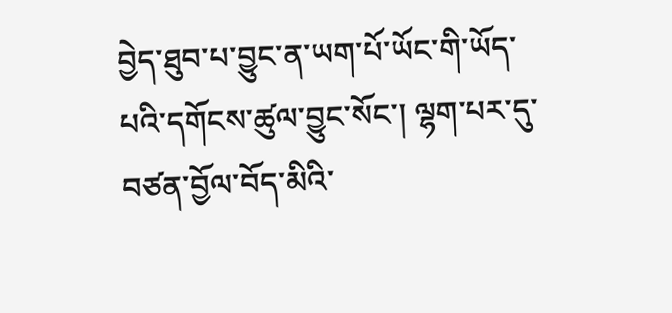བྱེད་ཐུབ་པ་བྱུང་ན་ཡག་པོ་ཡོང་གི་ཡོད་པའི་དགོངས་ཚུལ་བྱུང་སོང་། ལྷག་པར་དུ་བཙན་བྱོལ་བོད་མིའི་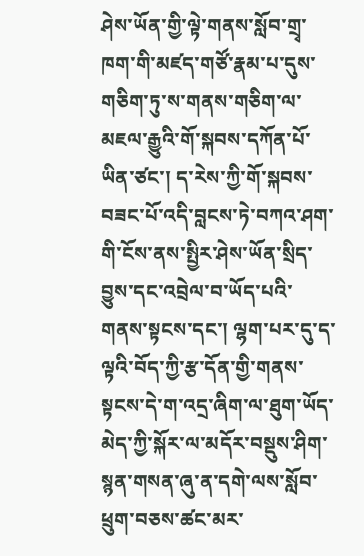ཤེས་ཡོན་གྱི་ལྟེ་གནས་སློབ་གྲྭ་ཁག་གི་མཛད་གཙོ་རྣམ་པ་དུས་གཅིག་ཏུ་ས་གནས་གཅིག་ལ་མཇལ་རྒྱུའི་གོ་སྐབས་དཀོན་པོ་ཡིན་ཙང་། ད་རེས་ཀྱི་གོ་སྐབས་བཟང་པོ་འདི་བླངས་ཏེ་བཀའ་ཤག་གི་ངོས་ནས་སྤྱིར་ཤེས་ཡོན་སྲིད་བྱུས་དང་འབྲེལ་བ་ཡོད་པའི་གནས་སྟངས་དང་། ལྷག་པར་དུ་ད་ལྟའི་བོད་ཀྱི་རྩ་དོན་གྱི་གནས་སྟངས་དེ་ག་འདྲ་ཞིག་ལ་ཐུག་ཡོད་མེད་ཀྱི་སྐོར་ལ་མདོར་བསྡུས་ཤིག་སྙན་གསན་ཞུ་ན་དགེ་ལས་སློབ་ཕྲུག་བཅས་ཚང་མར་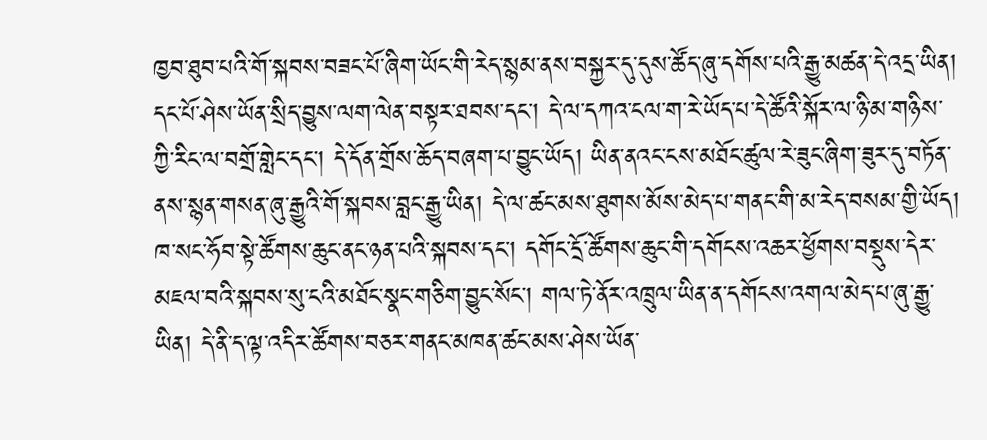ཁྱབ་ཐུབ་པའི་གོ་སྐབས་བཟང་པོ་ཞིག་ཡོང་གི་རེད་སྙམ་ནས་བསྐྱར་དུ་དུས་ཚོད་ཞུ་དགོས་པའི་རྒྱུ་མཚན་དེ་འདྲ་ཡིན།
དང་པོ་ཤེས་ཡོན་སྲིད་བྱུས་ལག་ལེན་བསྟར་ཐབས་དང་། དེ་ལ་དཀའ་ངལ་ག་རེ་ཡོད་པ་དེ་ཚོའི་སྐོར་ལ་ཉི་མ་གཉིས་ཀྱི་རིང་ལ་བགྲོ་གླེང་དང་། དེ་དོན་གྲོས་ཆོད་བཞག་པ་བྱུང་ཡོད། ཡིན་ནའང་ངས་མཐོང་ཚུལ་རེ་ཟུང་ཞིག་ཟུར་དུ་བཏོན་ནས་སྙན་གསན་ཞུ་རྒྱུའི་གོ་སྐབས་བླང་རྒྱུ་ཡིན། དེ་ལ་ཚང་མས་ཐུགས་མོས་མེད་པ་གནང་གི་མ་རེད་བསམ་གྱི་ཡོད།
ཁ་སང་ཧོབ་སྟེ་ཚོགས་ཆུང་ནང་ཉན་པའི་སྐབས་དང་། དགོང་དྲོ་ཚོགས་ཆུང་གི་དགོངས་འཆར་ཕྱོགས་བསྡུས་དེར་མཇལ་བའི་སྐབས་སུ་ངའི་མཐོང་སྣང་གཅིག་བྱུང་སོང་། གལ་ཏེ་ནོར་འཁྲུལ་ཡིན་ན་དགོངས་འགལ་མེད་པ་ཞུ་རྒྱུ་ཡིན། དེ་ནི་ད་ལྟ་འདིར་ཚོགས་བཅར་གནང་མཁན་ཚང་མས་ཤེས་ཡོན་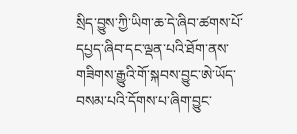སྲིད་བྱུས་ཀྱི་ཡིག་ཆ་དེ་ཞིབ་ཚགས་པོ་དཔྱད་ཞིབ་དང་ལྡན་པའི་ཐོག་ནས་གཟིགས་རྒྱུའི་གོ་སྐབས་བྱུང་ཨེ་ཡོད་བསམ་པའི་དོགས་པ་ཞིག་བྱུང་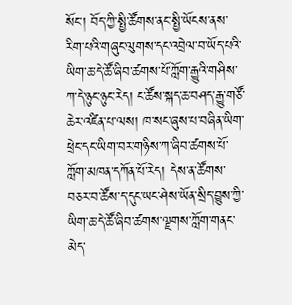སོང་། བོད་ཀྱི་སྤྱི་ཚོགས་ནང་སྤྱི་ཡོངས་ནས་རིག་པའི་གཞུང་ལུགས་དང་འབྲེལ་བ་ཡོད་པའི་ཡིག་ཆ་དེ་ཚོ་ཞིབ་ཚགས་པོ་ཀློག་རྒྱུའི་གཤིས་ཀ་དེ་ཉུང་ཉུང་རེད། ང་ཚོས་སྐད་ཆ་བཤད་རྒྱུ་གཙོ་ཆེར་འཛིན་པ་ལས། ཁ་སང་ཞུས་པ་བཞིན་ཡིག་ཕྲེང་དང་ཡིག་བར་གཉིས་ཀ་ཞིབ་ཚགས་པོ་ཀློག་མཁན་དཀོན་པོ་རེད། དེས་ན་ཚོགས་བཅར་བ་ཚོས་ད་དུང་ཡང་ཤེས་ཡོན་སྲིད་བྱུས་ཀྱི་ཡིག་ཆ་དེ་ཚོ་ཞིབ་ཚགས་ལྗགས་ཀློག་གནང་མེད་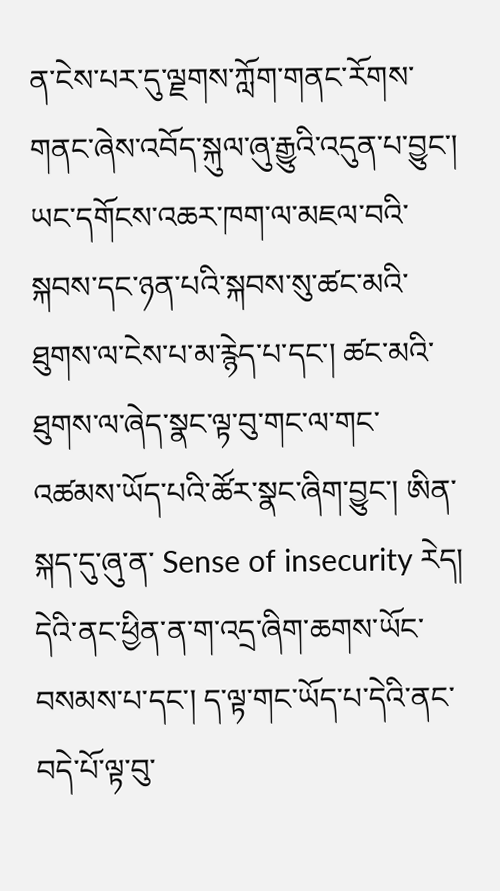ན་ངེས་པར་དུ་ལྗགས་ཀློག་གནང་རོགས་གནང་ཞེས་འབོད་སྐུལ་ཞུ་རྒྱུའི་འདུན་པ་བྱུང་།
ཡང་དགོངས་འཆར་ཁག་ལ་མཇལ་བའི་སྐབས་དང་ཉན་པའི་སྐབས་སུ་ཚང་མའི་ཐུགས་ལ་ངེས་པ་མ་རྙེད་པ་དང་། ཚང་མའི་ཐུགས་ལ་ཞེད་སྣང་ལྟ་བུ་གང་ལ་གང་འཚམས་ཡོད་པའི་ཚོར་སྣང་ཞིག་བྱུང་། ཨིན་སྐད་དུ་ཞུ་ན་ Sense of insecurity རེད། དེའི་ནང་ཕྱིན་ན་ག་འདྲ་ཞིག་ཆགས་ཡོང་བསམས་པ་དང་། ད་ལྟ་གང་ཡོད་པ་དེའི་ནང་བདེ་པོ་ལྟ་བུ་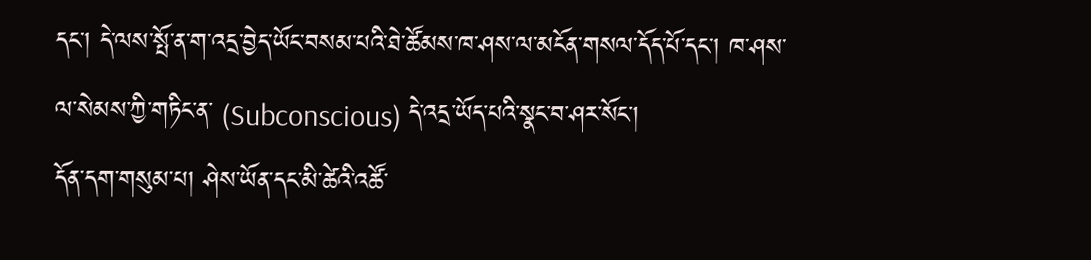དང་། དེ་ལས་སྤོ་ན་ག་འདྲ་བྱེད་ཡོང་བསམ་པའི་ཐེ་ཚོམས་ཁ་ཤས་ལ་མངོན་གསལ་དོད་པོ་དང་། ཁ་ཤས་ལ་སེམས་ཀྱི་གཏིང་ན་ (Subconscious) དེ་འདྲ་ཡོད་པའི་སྣང་བ་ཤར་སོང་།
དོན་དག་གསུམ་པ། ཤེས་ཡོན་དང་མི་ཚེའི་འཚོ་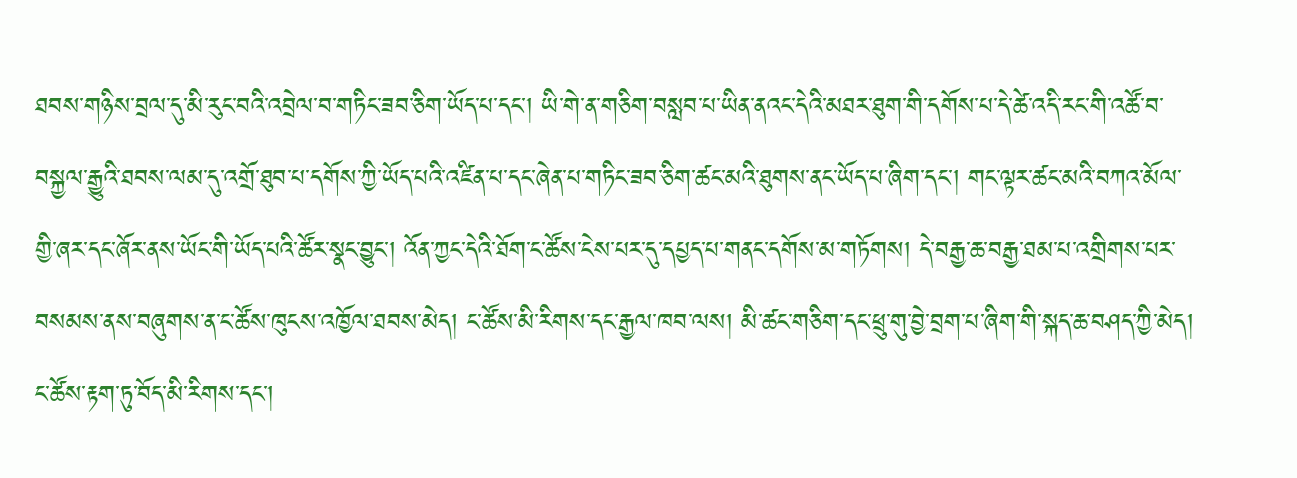ཐབས་གཉིས་བྲལ་དུ་མི་རུང་བའི་འབྲེལ་བ་གཏིང་ཟབ་ཅིག་ཡོད་པ་དང་། ཡི་གེ་ན་གཅིག་བསླབ་པ་ཡིན་ནའང་དེའི་མཐར་ཐུག་གི་དགོས་པ་དེ་ཚེ་འདི་རང་གི་འཚོ་བ་བསྐྱལ་རྒྱུའི་ཐབས་ལམ་དུ་འགྲོ་ཐུབ་པ་དགོས་ཀྱི་ཡོད་པའི་འཛིན་པ་དང་ཞེན་པ་གཏིང་ཟབ་ཅིག་ཚང་མའི་ཐུགས་ནང་ཡོད་པ་ཞིག་དང་། གང་ལྟར་ཚང་མའི་བཀའ་མོལ་གྱི་ཞར་དང་ཞོར་ནས་ཡོང་གི་ཡོད་པའི་ཚོར་སྣང་བྱུང་། འོན་ཀྱང་དེའི་ཐོག་ང་ཚོས་ངེས་པར་དུ་དཔྱད་པ་གནང་དགོས་མ་གཏོགས། དེ་བརྒྱ་ཆ་བརྒྱ་ཐམ་པ་འགྲིགས་པར་བསམས་ནས་བཞུགས་ན་ང་ཚོས་ཁུངས་འཁྱོལ་ཐབས་མེད། ང་ཚོས་མི་རིགས་དང་རྒྱལ་ཁབ་ལས། མི་ཚང་གཅིག་དང་ཕྲུ་གུ་བྱེ་བྲག་པ་ཞིག་གི་སྐད་ཆ་བཤད་ཀྱི་མེད། ང་ཚོས་རྟག་ཏུ་བོད་མི་རིགས་དང་།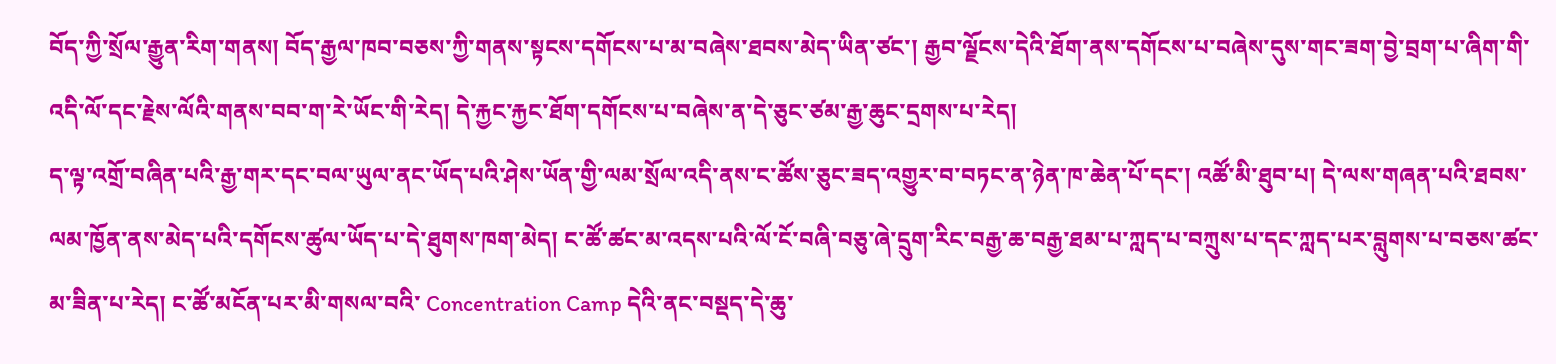བོད་ཀྱི་སྲོལ་རྒྱུན་རིག་གནས། བོད་རྒྱལ་ཁབ་བཅས་ཀྱི་གནས་སྟངས་དགོངས་པ་མ་བཞེས་ཐབས་མེད་ཡིན་ཙང་། རྒྱབ་ལྗོངས་དེའི་ཐོག་ནས་དགོངས་པ་བཞེས་དུས་གང་ཟག་བྱེ་བྲག་པ་ཞིག་གི་འདི་ལོ་དང་རྗེས་ལོའི་གནས་བབ་ག་རེ་ཡོང་གི་རེད། དེ་རྐྱང་རྐྱང་ཐོག་དགོངས་པ་བཞེས་ན་དེ་ཅུང་ཙམ་རྒྱ་ཆུང་དྲགས་པ་རེད།
ད་ལྟ་འགྲོ་བཞིན་པའི་རྒྱ་གར་དང་བལ་ཡུལ་ནང་ཡོད་པའི་ཤེས་ཡོན་གྱི་ལམ་སྲོལ་འདི་ནས་ང་ཚོས་ཅུང་ཟད་འགྱུར་བ་བཏང་ན་ཉེན་ཁ་ཆེན་པོ་དང་། འཚོ་མི་ཐུབ་པ། དེ་ལས་གཞན་པའི་ཐབས་ལམ་ཁྱོན་ནས་མེད་པའི་དགོངས་ཚུལ་ཡོད་པ་དེ་ཐུགས་ཁག་མེད། ང་ཚོ་ཚང་མ་འདས་པའི་ལོ་ངོ་བཞི་བཅུ་ཞེ་དྲུག་རིང་བརྒྱ་ཆ་བརྒྱ་ཐམ་པ་ཀླད་པ་བཀྲུས་པ་དང་ཀླད་པར་བླུགས་པ་བཅས་ཚང་མ་ཟིན་པ་རེད། ང་ཚོ་མངོན་པར་མི་གསལ་བའི་ Concentration Camp དེའི་ནང་བསྡད་དེ་ཆུ་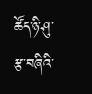ཚོད་ཉི་ཤུ་རྩ་བཞིའི་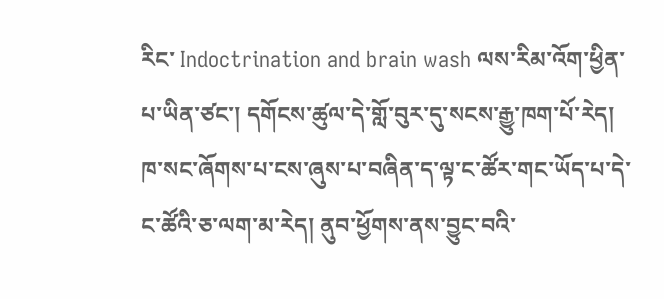རིང་ Indoctrination and brain wash ལས་རིམ་འོག་ཕྱིན་པ་ཡིན་ཙང་། དགོངས་ཚུལ་དེ་གློ་བུར་དུ་སངས་རྒྱུ་ཁག་པོ་རེད། ཁ་སང་ཞོགས་པ་ངས་ཞུས་པ་བཞིན་ད་ལྟ་ང་ཚོར་གང་ཡོད་པ་དེ་ང་ཚོའི་ཅ་ལག་མ་རེད། ནུབ་ཕྱོགས་ནས་བྱུང་བའི་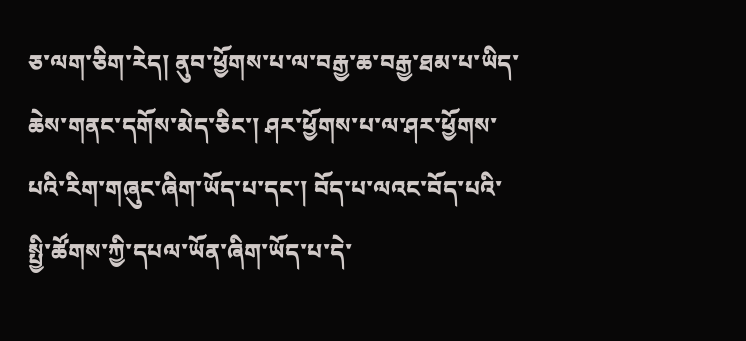ཅ་ལག་ཅིག་རེད། ནུབ་ཕྱོགས་པ་ལ་བརྒྱ་ཆ་བརྒྱ་ཐམ་པ་ཡིད་ཆེས་གནང་དགོས་མེད་ཅིང་། ཤར་ཕྱོགས་པ་ལ་ཤར་ཕྱོགས་པའི་རིག་གཞུང་ཞིག་ཡོད་པ་དང་། བོད་པ་ལའང་བོད་པའི་སྤྱི་ཚོགས་ཀྱི་དཔལ་ཡོན་ཞིག་ཡོད་པ་དེ་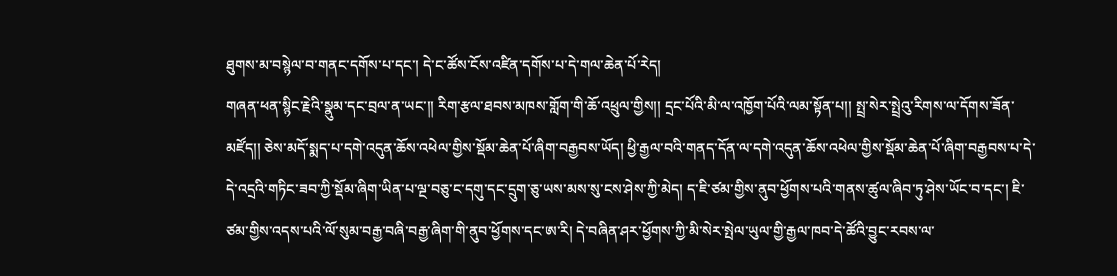ཐུགས་མ་བསྙེལ་བ་གནང་དགོས་པ་དང་། དེ་ང་ཚོས་ངོས་འཛིན་དགོས་པ་དེ་གལ་ཆེན་པོ་རེད།
གཞན་ཕན་སྙིང་རྗེའི་སྣུམ་དང་བྲལ་ན་ཡང་།། རིག་རྩལ་ཐབས་མཁས་གློག་གི་ཆོ་འཕྲུལ་གྱིས།། དྲང་པོའི་མི་ལ་འཁྱོག་པོའི་ལམ་སྟོན་པ།། སྤྲ་སེར་སྤྲེའུ་རིགས་ལ་དོགས་ཟོན་མཛོད།། ཅེས་མདོ་སྨད་པ་དགེ་འདུན་ཆོས་འཕེལ་གྱིས་སྡོམ་ཆེན་པོ་ཞིག་བརྒྱབས་ཡོད། ཕྱི་རྒྱལ་བའི་གནད་དོན་ལ་དགེ་འདུན་ཆོས་འཕེལ་གྱིས་སྡོམ་ཆེན་པོ་ཞིག་བརྒྱབས་པ་དེ་དེ་འདྲའི་གཏིང་ཟབ་ཀྱི་སྡོམ་ཞིག་ཡིན་པ་ལྔ་བཅུ་ང་དགུ་དང་དྲུག་ཅུ་ཡས་མས་སུ་ངས་ཤེས་ཀྱི་མེད། ད་ཇི་ཙམ་གྱིས་ནུབ་ཕྱོགས་པའི་གནས་ཚུལ་ཞིབ་ཏུ་ཤེས་ཡོང་བ་དང་། ཇི་ཙམ་གྱིས་འདས་པའི་ལོ་སུམ་བརྒྱ་བཞི་བརྒྱ་ཞིག་གི་ནུབ་ཕྱོགས་དང་ཨ་རི། དེ་བཞིན་ཤར་ཕྱོགས་ཀྱི་མི་སེར་སྤེལ་ཡུལ་གྱི་རྒྱལ་ཁབ་དེ་ཚོའི་བྱུང་རབས་ལ་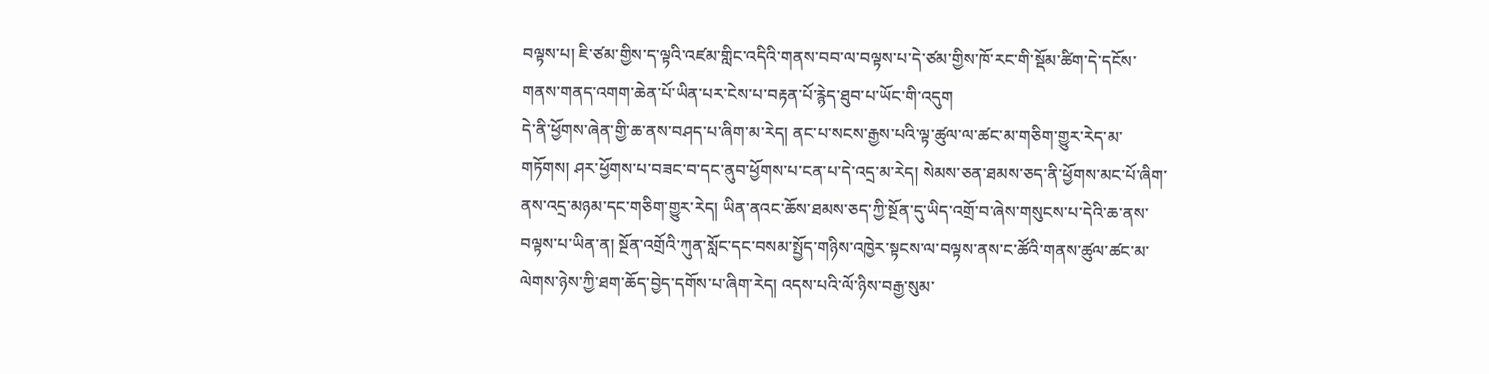བལྟས་པ། ཇི་ཙམ་གྱིས་ད་ལྟའི་འཛམ་གླིང་འདིའི་གནས་བབ་ལ་བལྟས་པ་དེ་ཙམ་གྱིས་ཁོ་རང་གི་སྡོམ་ཚིག་དེ་དངོས་གནས་གནད་འགག་ཆེན་པོ་ཡིན་པར་ངེས་པ་བརྟན་པོ་རྙེད་ཐུབ་པ་ཡོང་གི་འདུག
དེ་ནི་ཕྱོགས་ཞེན་གྱི་ཆ་ནས་བཤད་པ་ཞིག་མ་རེད། ནང་པ་སངས་རྒྱས་པའི་ལྟ་ཚུལ་ལ་ཚང་མ་གཅིག་གྱུར་རེད་མ་གཏོགས། ཤར་ཕྱོགས་པ་བཟང་བ་དང་ནུབ་ཕྱོགས་པ་ངན་པ་དེ་འདྲ་མ་རེད། སེམས་ཅན་ཐམས་ཅད་ནི་ཕྱོགས་མང་པོ་ཞིག་ནས་འདྲ་མཉམ་དང་གཅིག་གྱུར་རེད། ཡིན་ནའང་ཆོས་ཐམས་ཅད་ཀྱི་སྔོན་དུ་ཡིད་འགྲོ་བ་ཞེས་གསུངས་པ་དེའི་ཆ་ནས་བལྟས་པ་ཡིན་ན། སྔོན་འགྲོའི་ཀུན་སློང་དང་བསམ་སྤྱོད་གཉིས་འཁྱེར་སྟངས་ལ་བལྟས་ནས་ང་ཚོའི་གནས་ཚུལ་ཚང་མ་ལེགས་ཉེས་ཀྱི་ཐག་ཆོད་བྱེད་དགོས་པ་ཞིག་རེད། འདས་པའི་ལོ་ཉིས་བརྒྱ་སུམ་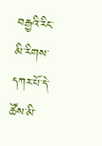བརྒྱའི་རིང་མི་རིགས་དཀར་པོ་དེ་ཚོས་མི་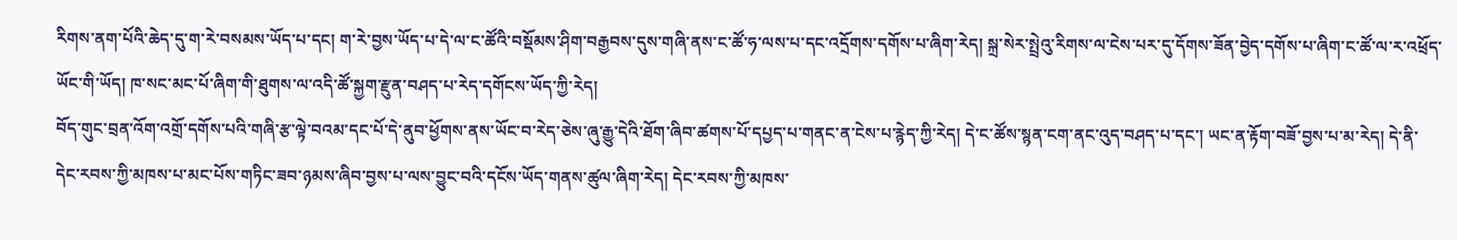རིགས་ནག་པོའི་ཆེད་དུ་ག་རེ་བསམས་ཡོད་པ་དང། ག་རེ་བྱས་ཡོད་པ་དེ་ལ་ང་ཚོའི་བསྡོམས་ཤིག་བརྒྱབས་དུས་གཞི་ནས་ང་ཚོ་ཧ་ལས་པ་དང་འདྲོགས་དགོས་པ་ཞིག་རེད། སྐྲ་སེར་སྤྲེའུ་རིགས་ལ་ངེས་པར་དུ་དོགས་ཟོན་བྱེད་དགོས་པ་ཞིག་ང་ཚོ་ལ་ར་འཕྲོད་ཡོང་གི་ཡོད། ཁ་སང་མང་པོ་ཞིག་གི་ཐུགས་ལ་འདི་ཚོ་སྐྱག་རྫུན་བཤད་པ་རེད་དགོངས་ཡོད་ཀྱི་རེད།
བོད་གུང་བྲན་འོག་འགྲོ་དགོས་པའི་གཞི་རྩ་ལྟེ་བའམ་དང་པོ་དེ་ནུབ་ཕྱོགས་ནས་ཡོང་བ་རེད་ཅེས་ཞུ་རྒྱུ་དེའི་ཐོག་ཞིབ་ཚགས་པོ་དཔྱད་པ་གནང་ན་ངེས་པ་རྙེད་ཀྱི་རེད། དེ་ང་ཚོས་སྙན་ངག་ནང་འུད་བཤད་པ་དང་། ཡང་ན་རྟོག་བཟོ་བྱས་པ་མ་རེད། དེ་ནི་དེང་རབས་ཀྱི་མཁས་པ་མང་པོས་གཏིང་ཟབ་ཉམས་ཞིབ་བྱས་པ་ལས་བྱུང་བའི་དངོས་ཡོད་གནས་ཚུལ་ཞིག་རེད། དེང་རབས་ཀྱི་མཁས་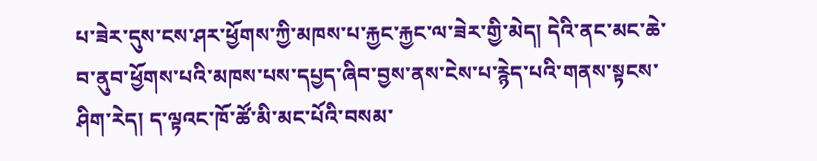པ་ཟེར་དུས་ངས་ཤར་ཕྱོགས་ཀྱི་མཁས་པ་རྐྱང་རྐྱང་ལ་ཟེར་གྱི་མེད། དེའི་ནང་མང་ཆེ་བ་ནུབ་ཕྱོགས་པའི་མཁས་པས་དཔྱད་ཞིབ་བྱས་ནས་ངེས་པ་རྙེད་པའི་གནས་སྟངས་ཤིག་རེད། ད་ལྟའང་ཁོ་ཚོ་མི་མང་པོའི་བསམ་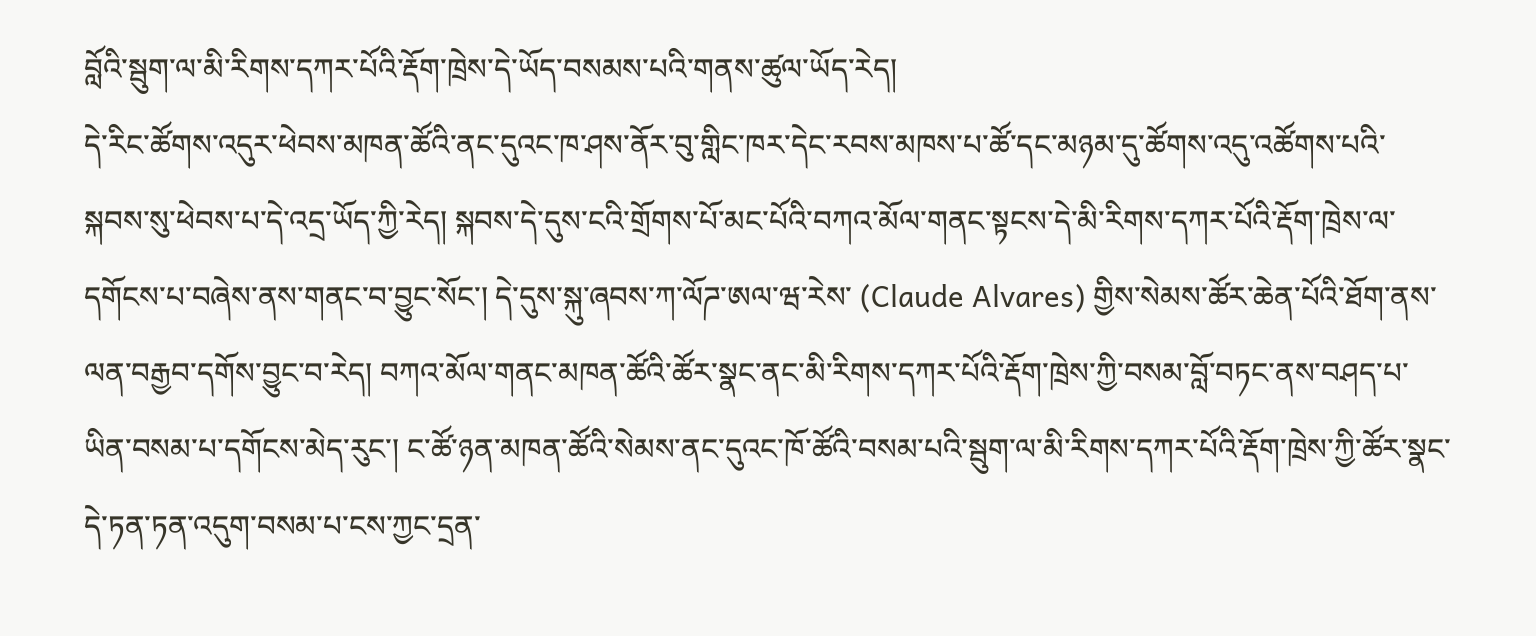བློའི་སྦུག་ལ་མི་རིགས་དཀར་པོའི་རྡོག་ཁྲེས་དེ་ཡོད་བསམས་པའི་གནས་ཚུལ་ཡོད་རེད།
དེ་རིང་ཚོགས་འདུར་ཕེབས་མཁན་ཚོའི་ནང་དུའང་ཁ་ཤས་ནོར་བུ་གླིང་ཁར་དེང་རབས་མཁས་པ་ཚོ་དང་མཉམ་དུ་ཚོགས་འདུ་འཚོགས་པའི་སྐབས་སུ་ཕེབས་པ་དེ་འདྲ་ཡོད་ཀྱི་རེད། སྐབས་དེ་དུས་ངའི་གྲོགས་པོ་མང་པོའི་བཀའ་མོལ་གནང་སྟངས་དེ་མི་རིགས་དཀར་པོའི་རྡོག་ཁྲེས་ལ་དགོངས་པ་བཞེས་ནས་གནང་བ་བྱུང་སོང་། དེ་དུས་སྐུ་ཞབས་ཀ་ལོཌ་ཨལ་ཝ་རེས་ (Claude Alvares) གྱིས་སེམས་ཚོར་ཆེན་པོའི་ཐོག་ནས་ལན་བརྒྱབ་དགོས་བྱུང་བ་རེད། བཀའ་མོལ་གནང་མཁན་ཚོའི་ཚོར་སྣང་ནང་མི་རིགས་དཀར་པོའི་རྡོག་ཁྲེས་ཀྱི་བསམ་བློ་བཏང་ནས་བཤད་པ་ཡིན་བསམ་པ་དགོངས་མེད་རུང་། ང་ཚོ་ཉན་མཁན་ཚོའི་སེམས་ནང་དུའང་ཁོ་ཚོའི་བསམ་པའི་སྦུག་ལ་མི་རིགས་དཀར་པོའི་རྡོག་ཁྲེས་ཀྱི་ཚོར་སྣང་དེ་ཏན་ཏན་འདུག་བསམ་པ་ངས་ཀྱང་དྲན་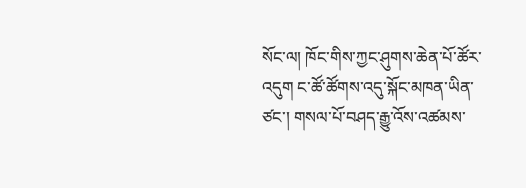སོང་ལ། ཁོང་གིས་ཀྱང་ཤུགས་ཆེན་པོ་ཚོར་འདུག ང་ཚོ་ཚོགས་འདུ་སྐོང་མཁན་ཡིན་ཙང་། གསལ་པོ་བཤད་རྒྱུ་འོས་འཚམས་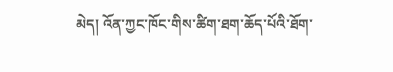མེད། འོན་ཀྱང་ཁོང་གིས་ཚིག་ཐག་ཆོད་པོའི་ཐོག་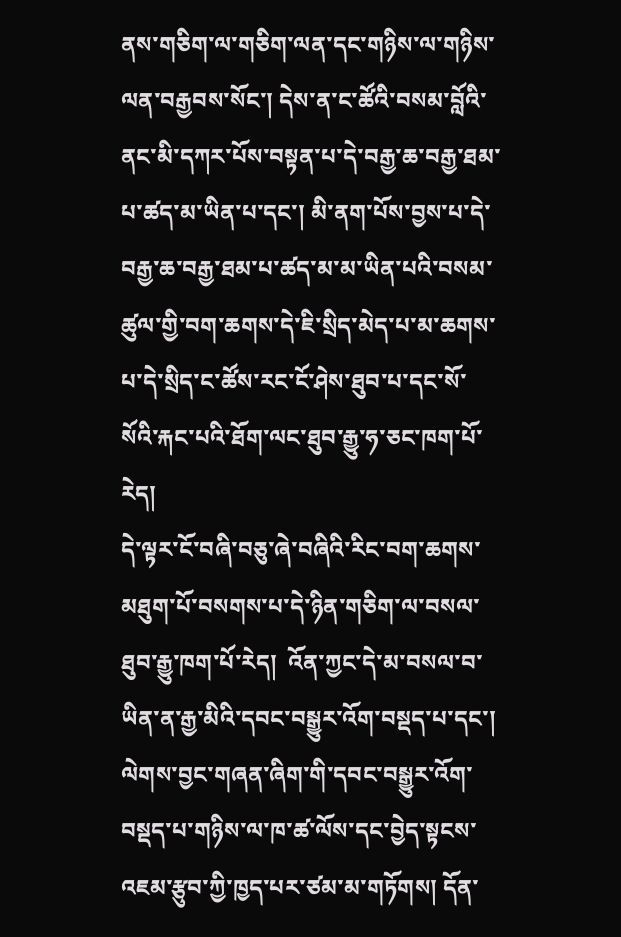ནས་གཅིག་ལ་གཅིག་ལན་དང་གཉིས་ལ་གཉིས་ལན་བརྒྱབས་སོང་། དེས་ན་ང་ཚོའི་བསམ་བློའི་ནང་མི་དཀར་པོས་བསྟན་པ་དེ་བརྒྱ་ཆ་བརྒྱ་ཐམ་པ་ཚད་མ་ཡིན་པ་དང་། མི་ནག་པོས་བྱས་པ་དེ་བརྒྱ་ཆ་བརྒྱ་ཐམ་པ་ཚད་མ་མ་ཡིན་པའི་བསམ་ཚུལ་གྱི་བག་ཆགས་དེ་ཇི་སྲིད་མེད་པ་མ་ཆགས་པ་དེ་སྲིད་ང་ཚོས་རང་ངོ་ཤེས་ཐུབ་པ་དང་སོ་སོའི་རྐང་པའི་ཐོག་ལང་ཐུབ་རྒྱུ་ཧ་ཅང་ཁག་པོ་རེད།
དེ་ལྟར་ངོ་བཞི་བཅུ་ཞེ་བཞིའི་རིང་བག་ཆགས་མཐུག་པོ་བསགས་པ་དེ་ཉིན་གཅིག་ལ་བསལ་ཐུབ་རྒྱུ་ཁག་པོ་རེད།  འོན་ཀྱང་དེ་མ་བསལ་བ་ཡིན་ན་རྒྱ་མིའི་དབང་བསྒྱུར་འོག་བསྡད་པ་དང་། ལེགས་བྱང་གཞན་ཞིག་གི་དབང་བསྒྱུར་འོག་བསྡད་པ་གཉིས་ལ་ཁ་ཚ་ལོས་དང་བྱེད་སྟངས་འཇམ་རྩུབ་ཀྱི་ཁྱད་པར་ཙམ་མ་གཏོགས། དོན་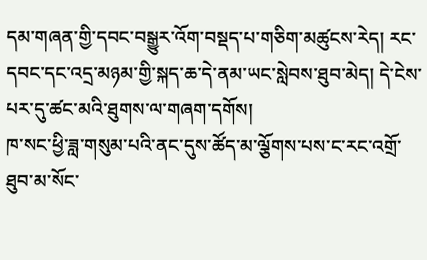དམ་གཞན་གྱི་དབང་བསྒྱུར་འོག་བསྡད་པ་གཅིག་མཚུངས་རེད། རང་དབང་དང་འདྲ་མཉམ་གྱི་སྐད་ཆ་དེ་ནམ་ཡང་སླེབས་ཐུབ་མེད། དེ་ངེས་པར་དུ་ཚང་མའི་ཐུགས་ལ་གཞག་དགོས།
ཁ་སང་ཕྱི་ཟླ་གསུམ་པའི་ནང་དུས་ཚོད་མ་ལྕོགས་པས་ང་རང་འགྲོ་ཐུབ་མ་སོང་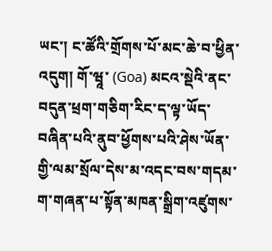ཡང་། ང་ཚོའི་གྲོགས་པོ་མང་ཆེ་བ་ཕྱིན་འདུག། གོ་ཝཱ་ (Goa) མངའ་སྡེའི་ནང་བདུན་ཕྲག་གཅིག་རིང་ད་ལྟ་ཡོད་བཞིན་པའི་ནུབ་ཕྱོགས་པའི་ཤེས་ཡོན་གྱི་ལམ་སྲོལ་དེས་མ་འདང་བས་གདམ་ག་གཞན་པ་སྟོན་མཁན་སྒྲིག་འཛུགས་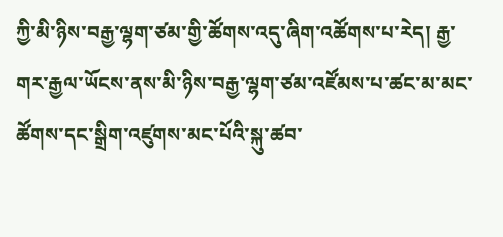ཀྱི་མི་ཉིས་བརྒྱ་ལྷག་ཙམ་གྱི་ཚོགས་འདུ་ཞིག་འཚོགས་པ་རེད། རྒྱ་གར་རྒྱལ་ཡོངས་ནས་མི་ཉིས་བརྒྱ་ལྷག་ཙམ་འཛོམས་པ་ཚང་མ་མང་ཚོགས་དང་སྒྲིག་འཛུགས་མང་པོའི་སྐུ་ཚབ་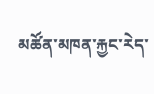མཚོན་མཁན་རྐྱང་རེད་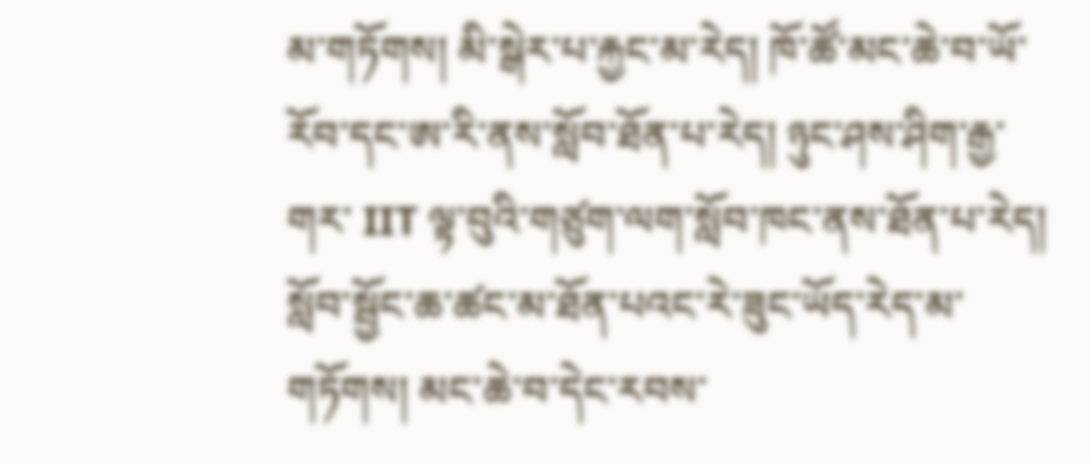མ་གཏོགས། མི་སྒེར་པ་རྐྱང་མ་རེད། ཁོ་ཚོ་མང་ཆེ་བ་ཡོ་རོབ་དང་ཨ་རི་ནས་སློབ་ཐོན་པ་རེད། ཉུང་ཤས་ཤིག་རྒྱ་གར་ IIT ལྟ་བུའི་གཙུག་ལག་སློབ་ཁང་ནས་ཐོན་པ་རེད། སློབ་སྦྱོང་ཆ་ཚང་མ་ཐོན་པའང་རེ་ཟུང་ཡོད་རེད་མ་གཏོགས། མང་ཆེ་བ་དེང་རབས་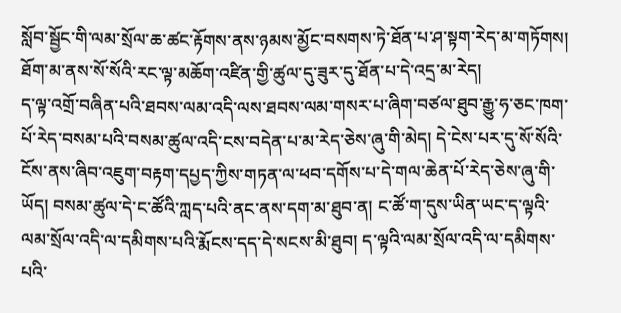སློབ་སྦྱོང་གི་ལམ་སྲོལ་ཆ་ཚང་རྟོགས་ནས་ཉམས་མྱོང་བསགས་ཏེ་ཐོན་པ་ཤ་སྟག་རེད་མ་གཏོགས། ཐོག་མ་ནས་སོ་སོའི་རང་ལྟ་མཆོག་འཛིན་གྱི་ཚུལ་དུ་ཟུར་དུ་ཐོན་པ་དེ་འདྲ་མ་རེད།
ད་ལྟ་འགྲོ་བཞིན་པའི་ཐབས་ལམ་འདི་ལས་ཐབས་ལམ་གསར་པ་ཞིག་བཙལ་ཐུབ་རྒྱུ་ཧ་ཅང་ཁག་པོ་རེད་བསམ་པའི་བསམ་ཚུལ་འདི་ངས་བདེན་པ་མ་རེད་ཅེས་ཞུ་གི་མེད། དེ་ངེས་པར་དུ་སོ་སོའི་ངོས་ནས་ཞིབ་འཇུག་བརྟག་དཔྱད་ཀྱིས་གཏན་ལ་ཕབ་དགོས་པ་དེ་གལ་ཆེན་པོ་རེད་ཅེས་ཞུ་གི་ཡོད། བསམ་ཚུལ་དེ་ང་ཚོའི་ཀླད་པའི་ནང་ནས་དག་མ་ཐུབ་ན། ང་ཚོ་ག་དུས་ཡིན་ཡང་ད་ལྟའི་ལམ་སྲོལ་འདི་ལ་དམིགས་པའི་རྨོངས་དད་དེ་སངས་མི་ཐུབ། ད་ལྟའི་ལམ་སྲོལ་འདི་ལ་དམིགས་པའི་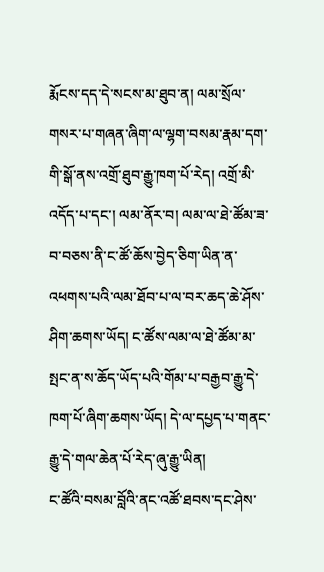རྨོངས་དད་དེ་སངས་མ་ཐུབ་ན། ལམ་སྲོལ་གསར་པ་གཞན་ཞིག་ལ་ལྷག་བསམ་རྣམ་དག་གི་སྒོ་ནས་འགྲོ་ཐུབ་རྒྱུ་ཁག་པོ་རེད། འགྲོ་མི་འདོད་པ་དང་། ལམ་ནོར་བ། ལམ་ལ་ཐེ་ཚོམ་ཟ་བ་བཅས་ནི་ང་ཚོ་ཆོས་བྱེད་ཅིག་ཡིན་ན་འཕགས་པའི་ལམ་ཐོབ་པ་ལ་བར་ཆད་ཆེ་ཤོས་ཤིག་ཆགས་ཡོད། ང་ཚོས་ལམ་ལ་ཐེ་ཚོམ་མ་སྤང་ན་ས་ཆོད་ཡོད་པའི་གོམ་པ་བརྒྱབ་རྒྱུ་དེ་ཁག་པོ་ཞིག་ཆགས་ཡོད། དེ་ལ་དཔྱད་པ་གནང་རྒྱུ་དེ་གལ་ཆེན་པོ་རེད་ཞུ་རྒྱུ་ཡིན།
ང་ཚོའི་བསམ་བློའི་ནང་འཚོ་ཐབས་དང་ཤེས་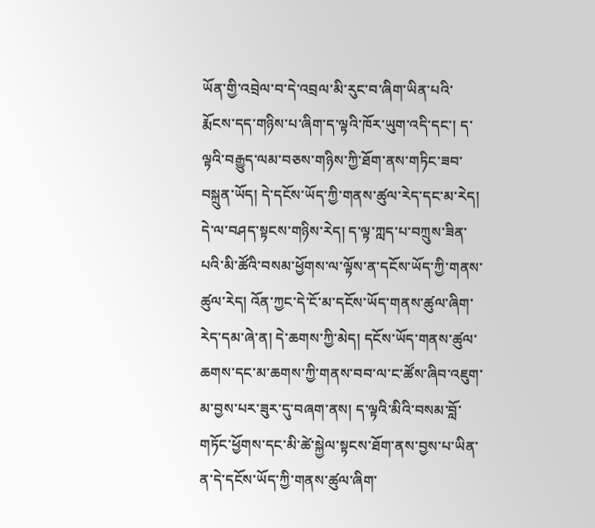ཡོན་གྱི་འབྲེལ་བ་དེ་འབྲལ་མི་རུང་བ་ཞིག་ཡིན་པའི་རྨོངས་དད་གཉིས་པ་ཞིག་ད་ལྟའི་ཁོར་ཡུག་འདི་དང་། ད་ལྟའི་བརྒྱུད་ལམ་བཅས་གཉིས་ཀྱི་ཐོག་ནས་གཏིང་ཟབ་བསྐྲུན་ཡོད། དེ་དངོས་ཡོད་ཀྱི་གནས་ཚུལ་རེད་དང་མ་རེད། དེ་ལ་བཤད་སྟངས་གཉིས་རེད། ད་ལྟ་ཀླད་པ་བཀྲུས་ཟིན་པའི་མི་ཚོའི་བསམ་ཕྱོགས་ལ་ལྟོས་ན་དངོས་ཡོད་ཀྱི་གནས་ཚུལ་རེད། འོན་ཀྱང་དེ་ངོ་མ་དངོས་ཡོད་གནས་ཚུལ་ཞིག་རེད་དམ་ཞེ་ན། དེ་ཆགས་ཀྱི་མེད། དངོས་ཡོད་གནས་ཚུལ་ཆགས་དང་མ་ཆགས་ཀྱི་གནས་བབ་ལ་ང་ཚོས་ཞིབ་འཇུག་མ་བྱས་པར་ཟུར་དུ་བཞག་ནས། ད་ལྟའི་མིའི་བསམ་བློ་གཏོང་ཕྱོགས་དང་མི་ཚེ་སྐྱེལ་སྟངས་ཐོག་ནས་བྱས་པ་ཡིན་ན་དེ་དངོས་ཡོད་ཀྱི་གནས་ཚུལ་ཞིག་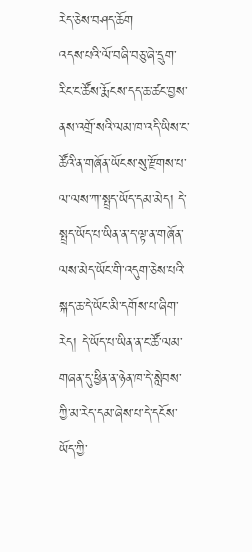རེད་ཅེས་བཤད་ཆོག
འདས་པའི་ལོ་བཞི་བཅུ་ཞེ་དྲུག་རིང་ང་ཚོས་རྨོངས་དད་ཆ་ཚང་བྱས་ནས་འགྲོ་སའི་ལམ་ཁ་འདི་ཡིས་ང་ཚོའི་ན་གཞོན་ཡོངས་སུ་རྫོགས་པ་ལ་ལས་ཀ་སྤྲད་ཡོད་དམ་མེད། དེ་སྤྲད་ཡོད་པ་ཡིན་ན་ད་ལྟ་ན་གཞོན་ལས་མེད་ཡོང་གི་འདུག་ཅེས་པའི་སྐད་ཆ་དེ་ཡོང་མི་དགོས་པ་ཞིག་རེད། དེ་ཡོད་པ་ཡིན་ན་ང་ཚོ་ལམ་གཞན་དུ་ཕྱིན་ན་ཉེན་ཁ་དེ་སླེབས་ཀྱི་མ་རེད་དམ་ཞེས་པ་དེ་དངོས་ཡོད་ཀྱི་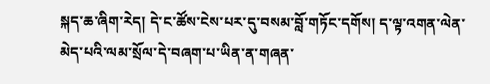སྐད་ཆ་ཞིག་རེད། དེ་ང་ཚོས་ངེས་པར་དུ་བསམ་བློ་གཏོང་དགོས། ད་ལྟ་འགན་ལེན་མེད་པའི་ལམ་སྲོལ་དེ་བཞག་པ་ཡིན་ན་གཞན་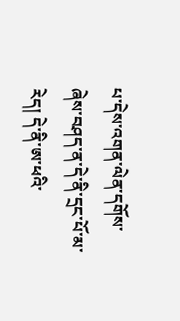པ་དེས་འགན་ལེན་དགོས་ཞེས་བཤད་ན་དེ་ནི་དྲང་པོ་མ་རེད། དེ་ནི་ཨ་ཕའི་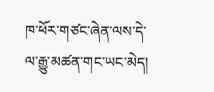ཁ་ཕོར་གཙང་ཞེན་ལས་དེ་ལ་རྒྱུ་མཚན་གང་ཡང་མེད།